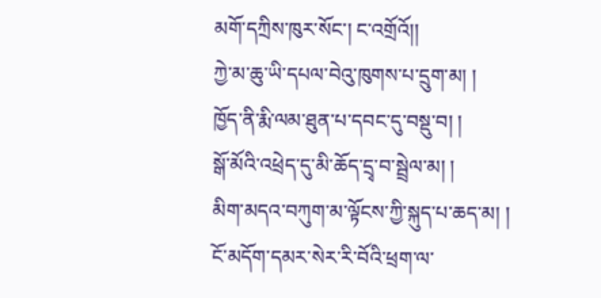མགོ་དཀྲིས་ཁུར་སོང་། ང་འགྲོའོ།།
ཀྱེ་མ་ཆུ་ཡི་དཔལ་བེའུ་ཁུགས་པ་དྲུག་མ། །
ཁྱོད་ནི་རྨི་ལམ་ཐུན་པ་དབང་དུ་བསྡུ་བ། །
སྒོ་མོའི་འཕྲེད་དུ་མི་ཆོད་དྲྭ་བ་སྦྲེལ་མ། །
མིག་མདའ་བཀུག་མ་ལྟོངས་ཀྱི་སྐུད་པ་ཆད་མ། །
ངོ་མདོག་དམར་སེར་རི་བོའི་ཕྲག་ལ་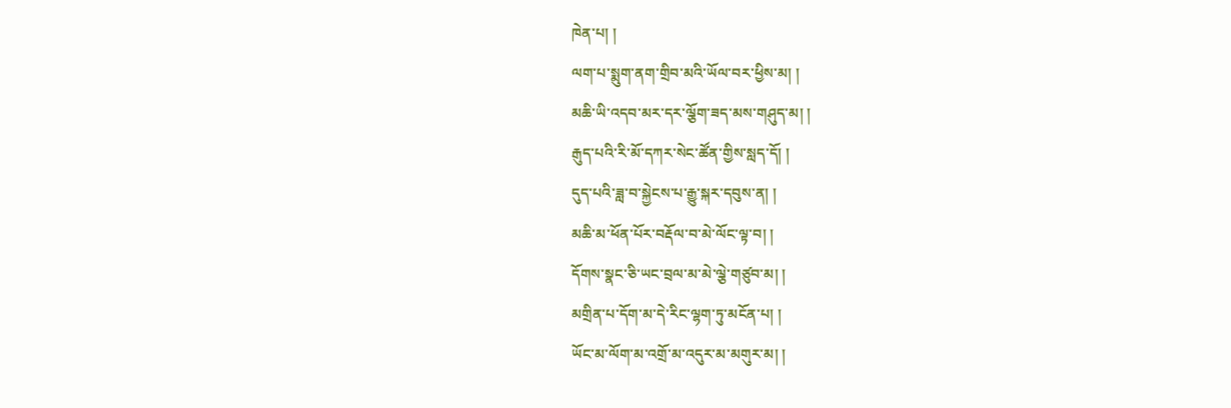ཁེན་པ། །
ལག་པ་སྨུག་ནག་གྲིབ་མའི་ཡོལ་བར་ཕྱིས་མ། །
མཆི་ཡི་འདབ་མར་དར་ལྕོག་ཟད་མས་གཤུད་མ། །
རྒུད་པའི་རི་མོ་དཀར་སེང་ཚོན་གྱིས་སླད་དོ། །
དུད་པའི་ཟླ་བ་སྐྱེངས་པ་རྒྱུ་སྐར་དབུས་ན། །
མཆི་མ་ཕོན་པོར་བརྡོལ་བ་མེ་ལོང་ལྟ་བ། །
དོགས་སྣང་ཅི་ཡང་བྲལ་མ་མེ་ལྕེ་གཙུབ་མ། །
མགྲིན་པ་དོག་མ་དེ་རིང་ལྷག་ཏུ་མངོན་པ། །
ཡོང་མ་ལོག་མ་འགྲོ་མ་འདུར་མ་མགུར་མ། །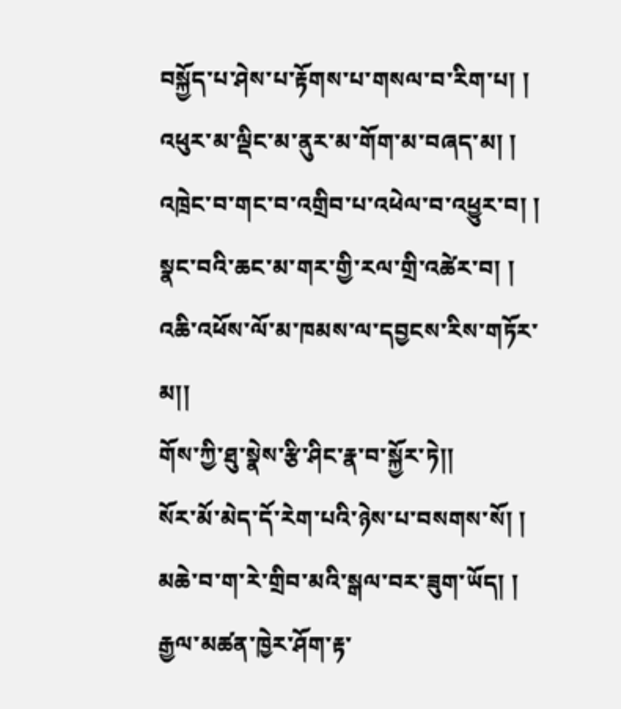བསྐྱོད་པ་ཤེས་པ་རྟོགས་པ་གསལ་བ་རིག་པ། །
འཕུར་མ་ལྡིང་མ་ནུར་མ་གོག་མ་བཞད་མ། །
འཁྲེང་བ་གང་བ་འགྲིབ་པ་འཕེལ་བ་འཕྱུར་བ། །
སྣང་བའི་ཆང་མ་གར་གྱི་རལ་གྲི་འཚེར་བ། །
འཆི་འཕོས་ལོ་མ་ཁམས་ལ་དབྱངས་རིས་གཏོར་མ།།
གོས་ཀྱི་ཐུ་སྣེས་རྩི་ཤིང་རྣ་བ་སྐྱོར་ཏེ།།
སོར་མོ་མེད་དོ་རེག་པའི་ཉེས་པ་བསགས་སོ། །
མཆེ་བ་ག་རེ་གྲིབ་མའི་སྒལ་བར་ཟུག་ཡོད། །
རྒྱལ་མཚན་ཁྱེར་ཤོག་རྟ་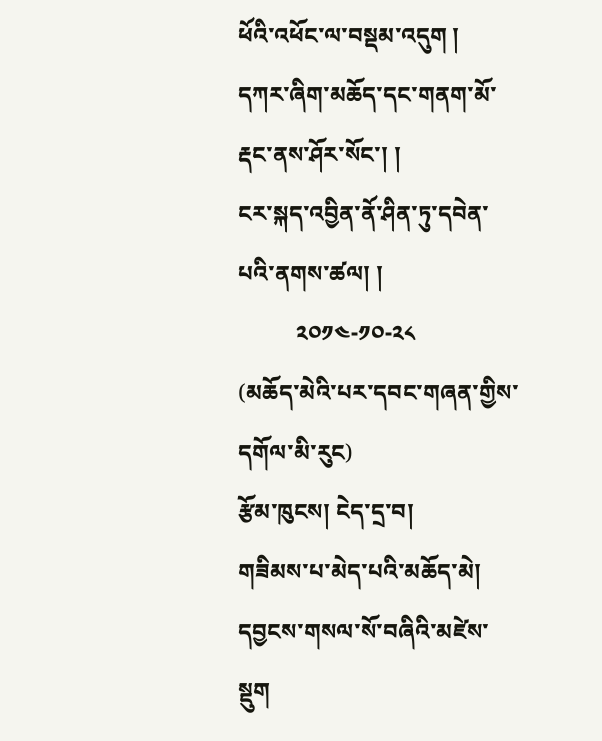ཕོའི་འཕོང་ལ་བསྡམ་འདུག །
དཀར་ཞིག་མཆོད་དང་གནག་མོ་རྡང་ནས་ཤོར་སོང་། །
ངར་སྐད་འབྱིན་ནོ་ཤིན་ཏུ་དབེན་པའི་ནགས་ཚལ། །
          ༢༠༡༤-༡༠-༢༨
(མཆོད་མེའི་པར་དབང་གཞན་གྱིས་དགོལ་མི་རུང)
རྩོམ་ཁུངས། ངེད་དྲ་བ།
གཟིམས་པ་མེད་པའི་མཆོད་མེ། དབྱངས་གསལ་སོ་བཞིའི་མཛེས་སྡུག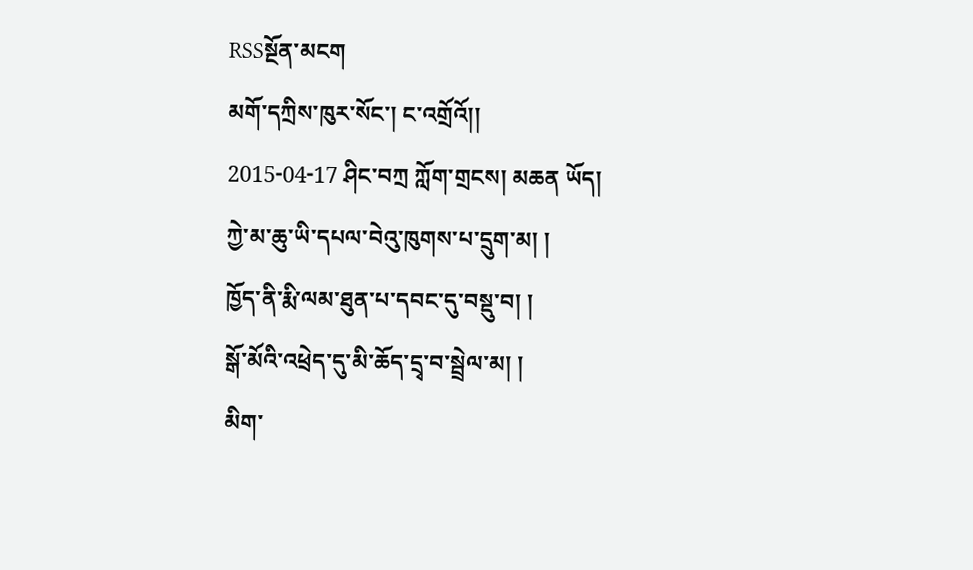RSSསྔོན་མངག
མགོ་དཀྲིས་ཁུར་སོང་། ང་འགྲོའོ།།
2015-04-17 ཤིང་བཀྲ ཀློག་གྲངས། མཆན ཡོད།
ཀྱེ་མ་ཆུ་ཡི་དཔལ་བེའུ་ཁུགས་པ་དྲུག་མ། །
ཁྱོད་ནི་རྨི་ལམ་ཐུན་པ་དབང་དུ་བསྡུ་བ། །
སྒོ་མོའི་འཕྲེད་དུ་མི་ཆོད་དྲྭ་བ་སྦྲེལ་མ། །
མིག་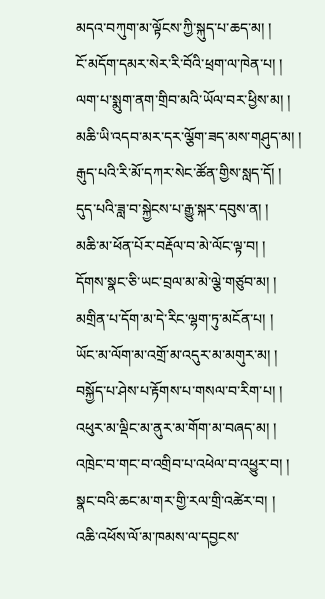མདའ་བཀུག་མ་ལྟོངས་ཀྱི་སྐུད་པ་ཆད་མ། །
ངོ་མདོག་དམར་སེར་རི་བོའི་ཕྲག་ལ་ཁེན་པ། །
ལག་པ་སྨུག་ནག་གྲིབ་མའི་ཡོལ་བར་ཕྱིས་མ། །
མཆི་ཡི་འདབ་མར་དར་ལྕོག་ཟད་མས་གཤུད་མ། །
རྒུད་པའི་རི་མོ་དཀར་སེང་ཚོན་གྱིས་སླད་དོ། །
དུད་པའི་ཟླ་བ་སྐྱེངས་པ་རྒྱུ་སྐར་དབུས་ན། །
མཆི་མ་ཕོན་པོར་བརྡོལ་བ་མེ་ལོང་ལྟ་བ། །
དོགས་སྣང་ཅི་ཡང་བྲལ་མ་མེ་ལྕེ་གཙུབ་མ། །
མགྲིན་པ་དོག་མ་དེ་རིང་ལྷག་ཏུ་མངོན་པ། །
ཡོང་མ་ལོག་མ་འགྲོ་མ་འདུར་མ་མགུར་མ། །
བསྐྱོད་པ་ཤེས་པ་རྟོགས་པ་གསལ་བ་རིག་པ། །
འཕུར་མ་ལྡིང་མ་ནུར་མ་གོག་མ་བཞད་མ། །
འཁྲེང་བ་གང་བ་འགྲིབ་པ་འཕེལ་བ་འཕྱུར་བ། །
སྣང་བའི་ཆང་མ་གར་གྱི་རལ་གྲི་འཚེར་བ། །
འཆི་འཕོས་ལོ་མ་ཁམས་ལ་དབྱངས་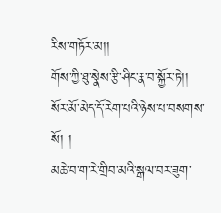རིས་གཏོར་མ།།
གོས་ཀྱི་ཐུ་སྣེས་རྩི་ཤིང་རྣ་བ་སྐྱོར་ཏེ།།
སོར་མོ་མེད་དོ་རེག་པའི་ཉེས་པ་བསགས་སོ། །
མཆེ་བ་ག་རེ་གྲིབ་མའི་སྒལ་བར་ཟུག་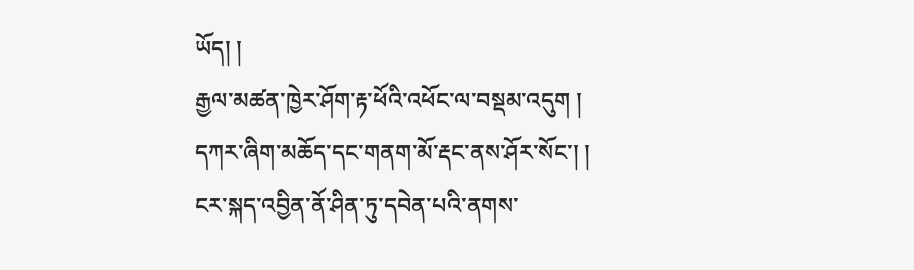ཡོད། །
རྒྱལ་མཚན་ཁྱེར་ཤོག་རྟ་ཕོའི་འཕོང་ལ་བསྡམ་འདུག །
དཀར་ཞིག་མཆོད་དང་གནག་མོ་རྡང་ནས་ཤོར་སོང་། །
ངར་སྐད་འབྱིན་ནོ་ཤིན་ཏུ་དབེན་པའི་ནགས་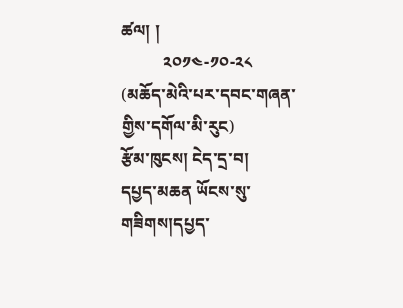ཚལ། །
          ༢༠༡༤-༡༠-༢༨
(མཆོད་མེའི་པར་དབང་གཞན་གྱིས་དགོལ་མི་རུང)
རྩོམ་ཁུངས། ངེད་དྲ་བ།
དཔྱད་མཆན ཡོངས་སུ་གཟིགས།དཔྱད་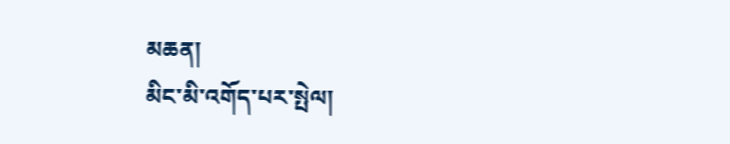མཆན།
མིང་མི་འགོད་པར་སྤེལ།